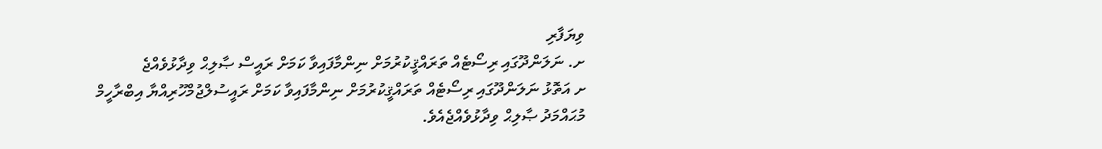ވިޔަފާރި
ށ. ނަލަންދޫގައި ރިސޯޓެއް ތަރައްޤީކުރުމަށް ނިންމާފައިވާ ކަމަށް ރައީސް ޞާލިޙް ވިދާޅުވެއްޖެ
ށ އަތޮޅު ނަލަންދޫގައި ރިސޯޓެއް ތަރައްޤީކުރުމަށް ނިންމާފައިވާ ކަމަށް ރައީސުލްޖުމްހޫރިއްޔާ އިބްރާހީމް މުޙައްމަދު ޞާލިޙް ވިދާޅުވެއްޖެއެވެ.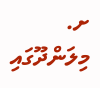ށ. މިލަންދޫގައި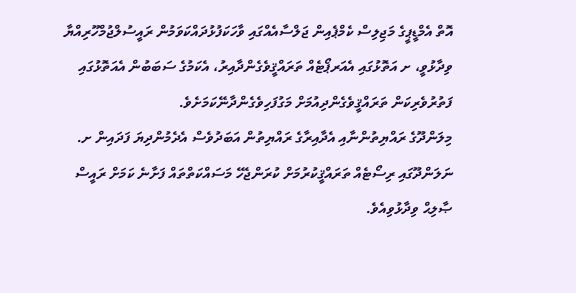އޮތް އެމްޑީޕީގެ މަޖިލިސް ކެމްޕެއިން ޖަލްސާއެއްގައި ވާހަކަފުޅުދައްކަވަމުން ރައީސުލްޖުމްހޫރިއްޔާ ވިދާޅުވީ، ށ އަތޮޅުގައި އެއަރޕޯޓެއް ތަރައްޤީވެގެންދާއިރު، އެކަމުގެ ސަބަބުން އެއަތޮޅުގައި ފަތުރުވެރިކަން ތަރައްޤީވެގެންދިއުމަށް މަގުފަހިވެގެންދާނޭކަމަށެވެ.
މިލަންދޫގެ ރައްޔިތުންނާއި އެދާއިރާގެ ރައްޔިތުން އަބަދުވެސް އެދެމުންދިޔަ ފަދައިން ށ. ނަލަންދޫގައި ރިސޯޓެއް ތަރައްޤީކުރުމަށް ކުރަންޖެހޭ މަސައްކަތްތައް ފަށާނެ ކަމަށް ރައީސް ޞާލިޙް ވިދާޅުވިއެވެ.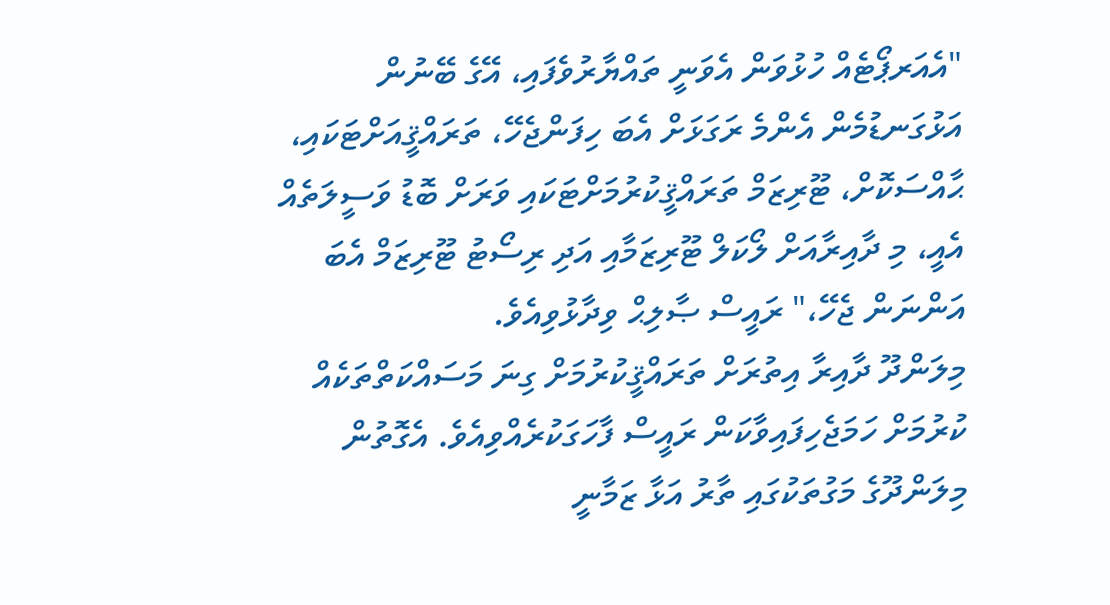"އެއަރޕޯޓެއް ހުޅުވަން އެވަނީ ތައްޔާރުވެފައި، އޭގެ ބޭނުން އަޅުގަނޑުމެން އެންމެ ރަގަޅަށް އެބަ ހިފަންޖެހޭ، ތަރައްޤީއަށްޓަކައި، ޙާއްސަކޮށް، ޓޫރިޒަމް ތަރައްޤީކުރުމަށްޓަކައި ވަރަށް ބޮޑު ވަސީލަތެއް އެއީ، މި ދާއިރާއަށް ލޯކަލް ޓޫރިޒަމާއި އަދި ރިސޯޓު ޓޫރިޒަމް އެބަ އަންނަން ޖެހޭ،" ރައީސް ޞާލިޙް ވިދާޅުވިއެވެ.
މިލަންދޫ ދާއިރާ އިތުރަށް ތަރައްޤީކުރުމަށް ގިނަ މަސައްކަތްތަކެއް ކުރުމަށް ހަމަޖެހިފައިވާކަން ރައީސް ފާހަގަކުރެއްވިއެވެ. އެގޮތުން މިލަންދޫގެ މަގުތަކުގައި ތާރު އަޅާ ޒަމާނީ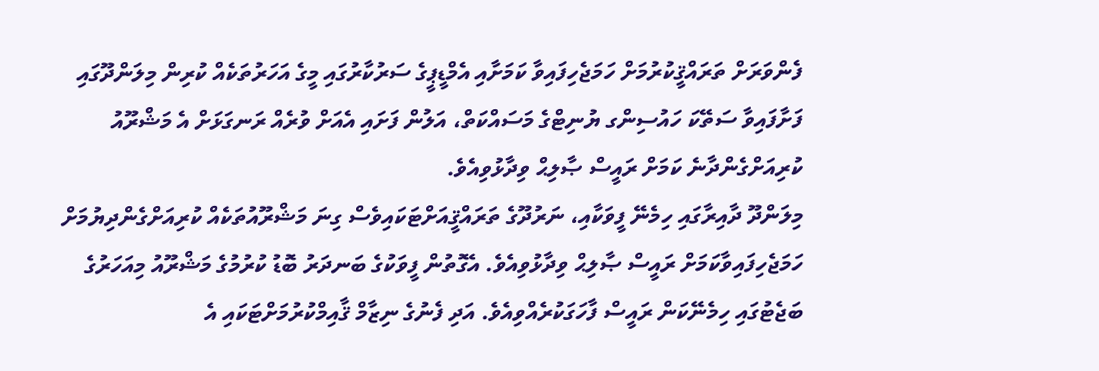ފެންވަރަށް ތަރައްޤީކުރުމަށް ހަމަޖެހިފައިވާ ކަމަށާއި އެމްޑީޕީގެ ސަރުކާރުގައި މީގެ އަހަރުތަކެއް ކުރިން މިލަންދޫގައި ފަށާފައިވާ ސަތޭކަ ހައުސިންގ ޔުނިޓްގެ މަސައްކަތް، އަލުން ފަށައި އެއަށް ވުރެއް ރަނގަޅަށް އެ މަޝްރޫއު ކުރިއަށްގެންދާނެ ކަމަށް ރައީސް ޞާލިޙް ވިދާޅުވިއެވެ.
މިލަންދޫ ދާއިރާގައި ހިމެނޭ ފީވަކާއި، ނަރުދޫގެ ތަރައްޤީއަށްޓަކައިވެސް ގިނަ މަޝްރޫއުތަކެއް ކުރިއަށްގެންދިޔުމަށް ހަމަޖެހިފައިވާކަމަށް ރައީސް ޞާލިޙް ވިދާޅުވިއެވެ. އެގޮތުން ފީވަކުގެ ބަނދަރު ބޮޑު ކުރުމުގެ މަޝްރޫއު މިއަހަރުގެ ބަޖެޓުގައި ހިމެނޭކަން ރައީސް ފާހަގަކުރެއްވިއެވެ. އަދި ފެނުގެ ނިޒާމް ޤާއިމްކުރުމަށްޓަކައި އެ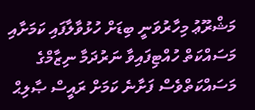މަޝްރޫޢު މިހާރުވަނީ ބިޑަށް ހުޅުވާލާފައި ކަމަށާއި މަސައްކަތް ހުއްޓިފައިވާ ނަރުދަމާ ނިޒާމްގެ މަސައްކަތްވެސް ފަށާނެ ކަމަށް ރައީސް ޞާލިޙް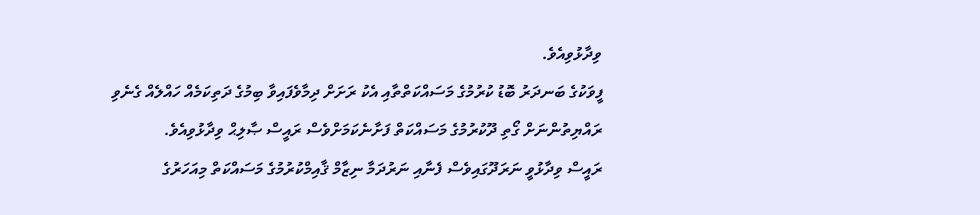ވިދާޅުވިއެވެ.
ފީވަކުގެ ބަނދަރު ބޮޑު ކުރުމުގެ މަސައްކަތްތާއި އެކު ރަށަށް ދިމާވެފައިވާ ބިމުގެ ދަތިކަމެއް ހައްލެއް ގެނެވި ރައްޔިތުންނަށް ގޯތި ދޫކުރުމުގެ މަސައްކަތް ފަށާނެކަމަށްވެސް ރައީސް ޞާލިޙް ވިދާޅުވިއެވެ.
ރައީސް ވިދާޅުވީ ނަރަދޫގައިވެސް ފެނާއި ނަރުދަމާ ނިޒާމް ޤާއިމްކުރުމުގެ މަސައްކަތް މިއަހަރުގެ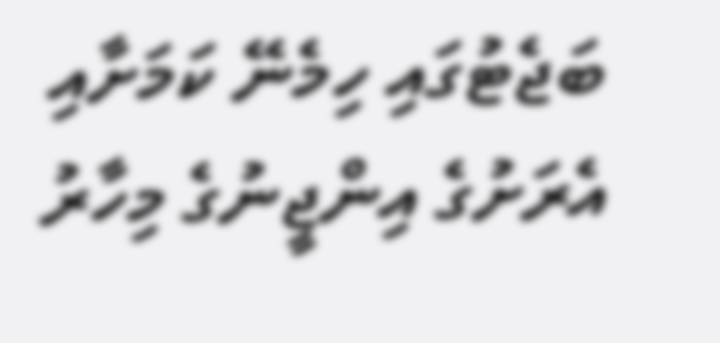ބަޖެޓުގައި ހިމެނޭ ކަމަށާއި އެރަށުގެ އިންޖީނުގެ މިހާރު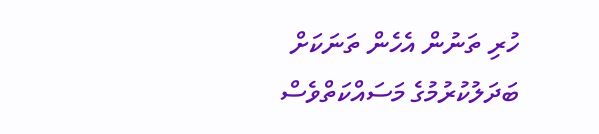ހުރި ތަނުން އެހެން ތަނަކަށް ބަދަލުކުރުމުގެ މަސައްކަތްވެސް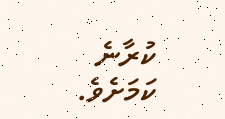ކުރާނެ ކަމަށެވެ.